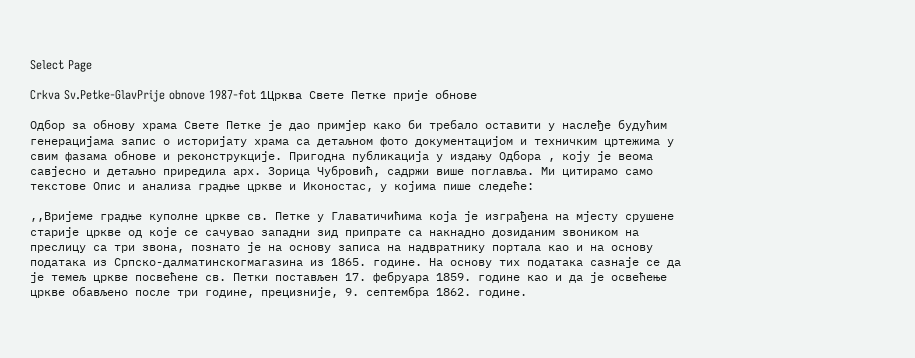Select Page

Crkva Sv.Petke-GlavPrije obnove 1987-fot 1Црква Свете Петке прије обнове

Одбор за обнову храма Свeте Петке је дао примјер како би требало оставити у наслеђе будућим генерацијама запис о историјату храма са детаљном фото документацијом и техничким цртежима у свим фазама обнове и реконструкције. Пригодна публикација у издању Одбора , коју је веома савјесно и детаљно приредила арх. Зорица Чубровић, садржи више поглавља. Ми цитирамо само текстове Опис и анализа градње цркве и Иконостас, у којима пише следеће:

,,Вријеме градње куполне цркве св. Петке у Главатичићима која је изграђена на мјесту срушене старије цркве од које се сачувао западни зид припрате са накнадно дозиданим звоником на преслицу са три звона, познато је на основу записа на надвратнику портала као и на основу података из Српско-далматинскогмагазина из 1865. године. На основу тих података сазнаје се да је темељ цркве посвећене св. Петки постављен 17. фебруара 1859. године као и да је освећење цркве обављено после три године, прецизније, 9. септембра 1862. године.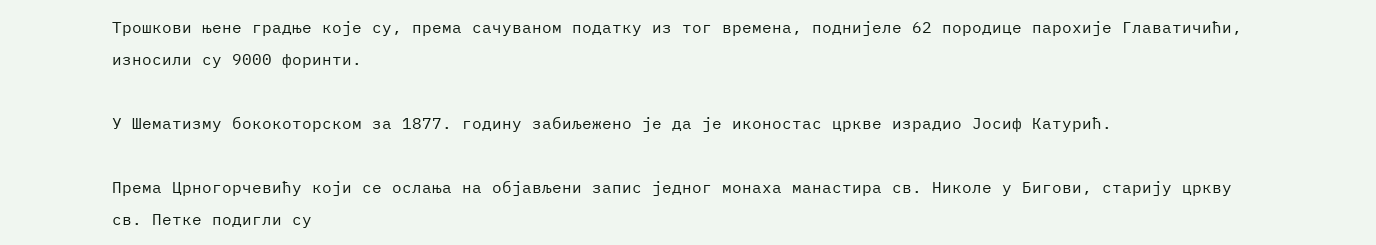Трошкови њене градње које су, према сачуваном податку из тог времена, поднијеле 62 породице парохије Главатичићи, износили су 9000 форинти.

У Шематизму бококоторском за 1877. годину забиљежено је да је иконостас цркве израдио Јосиф Катурић.

Према Црногорчевићу који се ослања на објављени запис једног монаха манастира св. Николе у Бигови, старију цркву св. Петке подигли су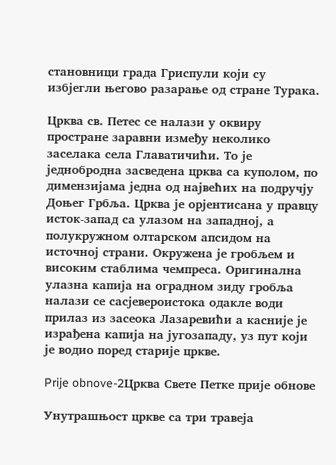становници града Гриспули који су избјегли његово разарање од стране Турака.

Црква св. Петес се налази у оквиру простране заравни између неколико заселака села Главатичићи. То је једнобродна засведена црква са куполом, по димензијама једна од највећих на подручју Доњег Грбља. Црква је орјентисана у правцу исток-запад са улазом на западној, а полукружном олтарском апсидом на источној страни. Окружена је гробљем и високим стаблима чемпреса. Оригинална улазна капија на оградном зиду гробља налази се сасјевероистока одакле води прилаз из засеока Лазаревићи а касније је израђена капија на југозападу, уз пут који је водио поред старије цркве.

Prije obnove-2Црква Свете Петке прије обнове

Унутрашњост цркве са три травеја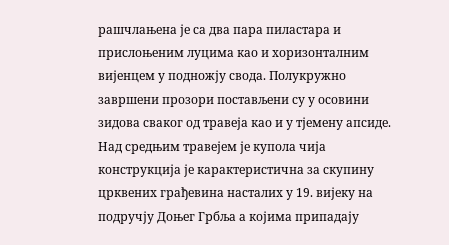рашчлањена је са два пара пиластара и прислоњеним луцима као и хоризонталним вијенцем у подножју свода. Полукружно завршени прозори постављени су у осовини зидова сваког од травеја као и у тјемену апсиде.
Над средњим травејем је купола чија конструкција је карактеристична за скупину црквених грађевина насталих у 19. вијеку на подручју Доњег Грбља а којима припадају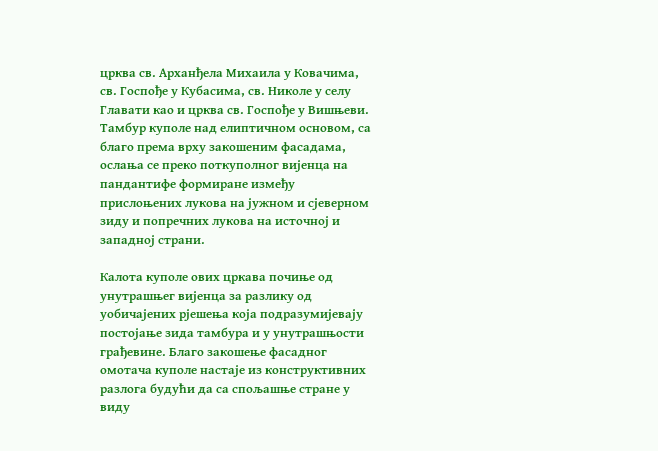црква св. Арханђела Михаила у Ковачима, св. Госпође у Кубасима, св. Николе у селу Главати као и црква св. Госпође у Вишњеви. Тамбур куполе над елиптичном основом, са благо према врху закошеним фасадама, ослања се преко поткуполног вијенца на пандантифе формиране између прислоњених лукова на јужном и сјеверном зиду и попречних лукова на источној и западној страни.

Калота куполе ових цркава почиње од унутрашњег вијенца за разлику од уобичајених рјешења која подразумијевају постојање зида тамбура и у унутрашњости грађевине. Благо закошење фасадног омотача куполе настаје из конструктивних разлога будући да са спољашње стране у виду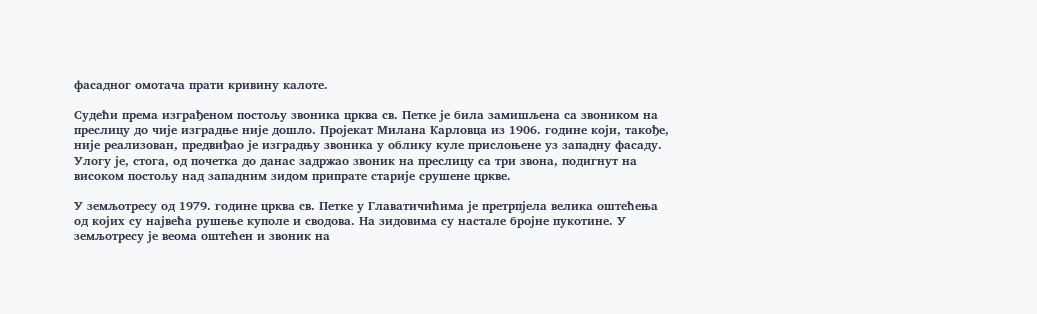фасадног омотача прати кривину калоте.

Судећи према изграђеном постољу звоника црква св. Петке је била замишљена са звоником на преслицу до чије изградње није дошло. Пројекат Милана Карловца из 1906. године који, такође, није реализован, предвиђао је изградњу звоника у облику куле прислоњене уз западну фасаду. Улогу је, стога, од почетка до данас задржао звоник на преслицу са три звона, подигнут на високом постољу над западним зидом припрате старије срушене цркве.

У земљотресу од 1979. године црква св. Петке у Главатичићима је претрпјела велика оштећења од којих су највећа рушење куполе и сводова. На зидовима су настале бројне пукотине. У земљотресу је веома оштећен и звоник на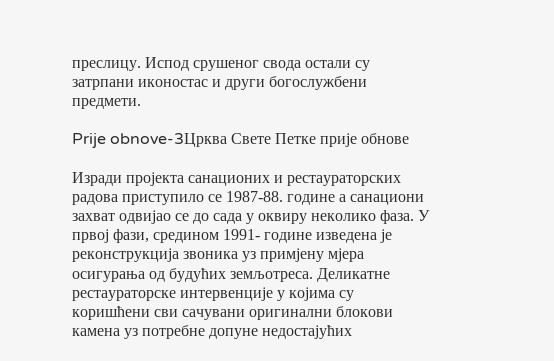преслицу. Испод срушеног свода остали су затрпани иконостас и други богослужбени предмети.

Prije obnove-3Црква Свете Петке прије обнове

Изради пројекта санационих и рестаураторских радова приступило се 1987-88. године а санациони захват одвијао се до сада у оквиру неколико фаза. У првој фази, средином 1991- године изведена је реконструкција звоника уз примјену мјера осигурања од будућих земљотреса. Деликатне рестаураторске интервенције у којима су коришћени сви сачувани оригинални блокови камена уз потребне допуне недостајућих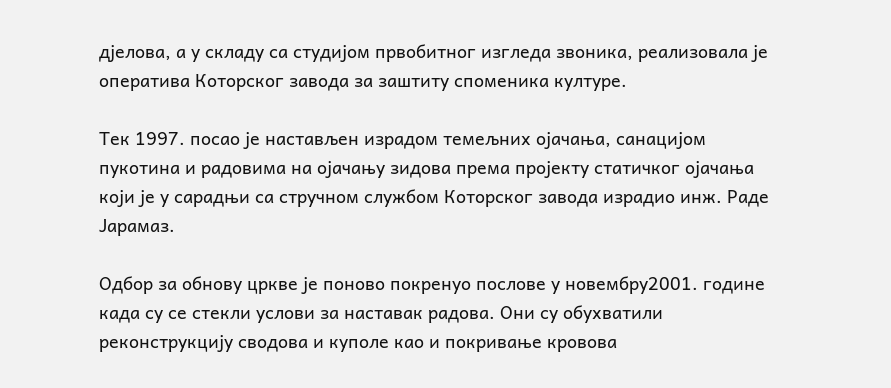дјелова, а у складу са студијом првобитног изгледа звоника, реализовала је оператива Которског завода за заштиту споменика културе.

Тек 1997. посао је настављен израдом темељних ојачања, санацијом пукотина и радовима на ојачању зидова према пројекту статичког ојачања који је у сарадњи са стручном службом Которског завода израдио инж. Раде Јарамаз.

Одбор за обнову цркве је поново покренуо послове у новембру2001. године када су се стекли услови за наставак радова. Они су обухватили реконструкцију сводова и куполе као и покривање кровова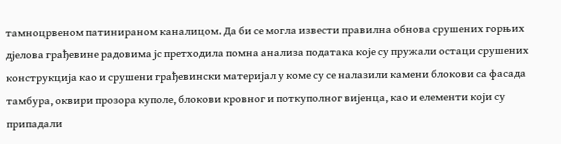тамноцрвеном патинираном каналицом. Да би се могла извести правилна обнова срушених горњих дјелова грађевине радовима јс претходила помна анализа података које су пружали остаци срушених конструкција као и срушени грађевински материјал у коме су се налазили камени блокови са фасада тамбура, оквири прозора куполе, блокови кровног и поткуполног вијенца, као и елементи који су припадали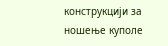конструкцији за ношење куполе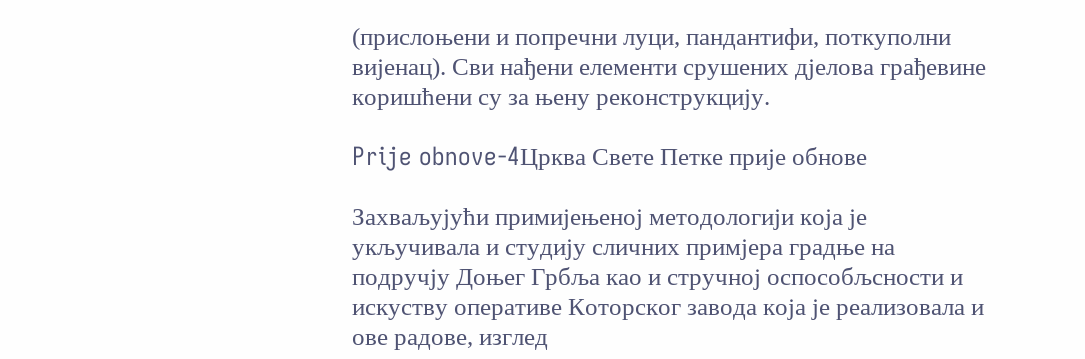(прислоњени и попречни луци, пандантифи, поткуполни вијенац). Сви нађени елементи срушених дјелова грађевине коришћени су за њену реконструкцију.

Prije obnove-4Црква Свете Петке прије обнове

Захваљујући примијењеној методологији која је укључивала и студију сличних примјера градње на подручју Доњег Грбља као и стручној оспособљсности и искуству оперативе Которског завода која је реализовала и ове радове, изглед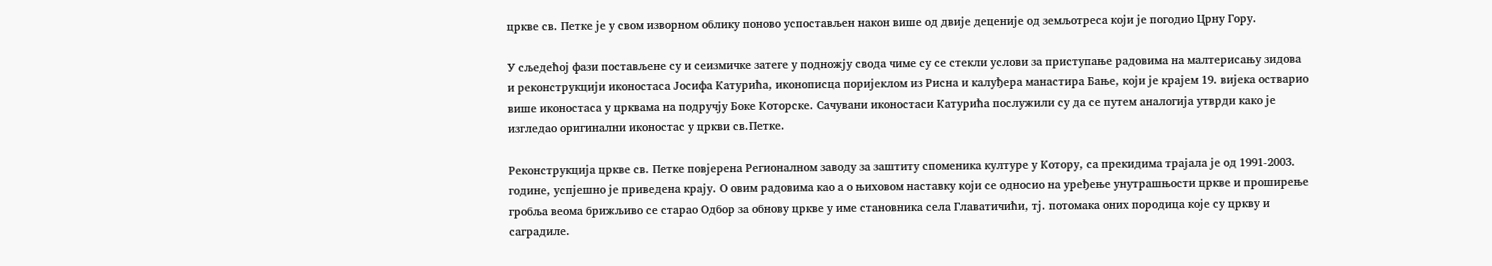цркве св. Петке је у свом изворном облику поново успостављен након више од двије деценије од земљотреса који је погодио Црну Гору.

У сљедећој фази постављене су и сеизмичке затеге у подножју свода чиме су се стекли услови за приступање радовима на малтерисању зидова и реконструкцији иконостаса Јосифа Катурића, иконописца поријеклом из Рисна и калуђера манастира Бање, који је крајем 19. вијека остварио више иконостаса у црквама на подручју Боке Которске. Сачувани иконостаси Катурића послужили су да се путем аналогија утврди како је изгледао оригинални иконостас у цркви св.Петке.

Реконструкција цркве св. Петке повјерена Регионалном заводу за заштиту споменика културе у Котору, са прекидима трајала је од 1991-2003. године, успјешно је приведена крају. О овим радовима као а о њиховом наставку који се односио на уређење унутрашњости цркве и проширење гробља веома брижљиво се старао Одбор за обнову цркве у име становника села Главатичићи, тј. потомака оних породица које су цркву и саградиле.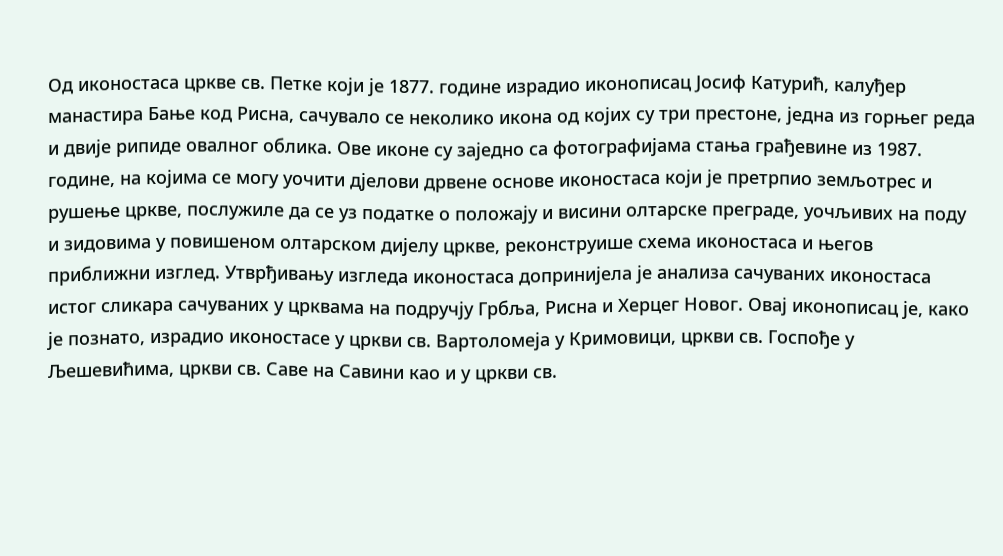Од иконостаса цркве св. Петке који је 1877. године израдио иконописац Јосиф Катурић, калуђер манастира Бање код Рисна, сачувало се неколико икона од којих су три престоне, једна из горњег реда и двије рипиде овалног облика. Ове иконе су заједно са фотографијама стања грађевине из 1987. године, на којима се могу уочити дјелови дрвене основе иконостаса који је претрпио земљотрес и рушење цркве, послужиле да се уз податке о положају и висини олтарске преграде, уочљивих на поду и зидовима у повишеном олтарском дијелу цркве, реконструише схема иконостаса и његов приближни изглед. Утврђивању изгледа иконостаса допринијела је анализа сачуваних иконостаса истог сликара сачуваних у црквама на подручју Грбља, Рисна и Херцег Новог. Овај иконописац је, како је познато, израдио иконостасе у цркви св. Вартоломеја у Кримовици, цркви св. Госпође у Љешевићима, цркви св. Саве на Савини као и у цркви св.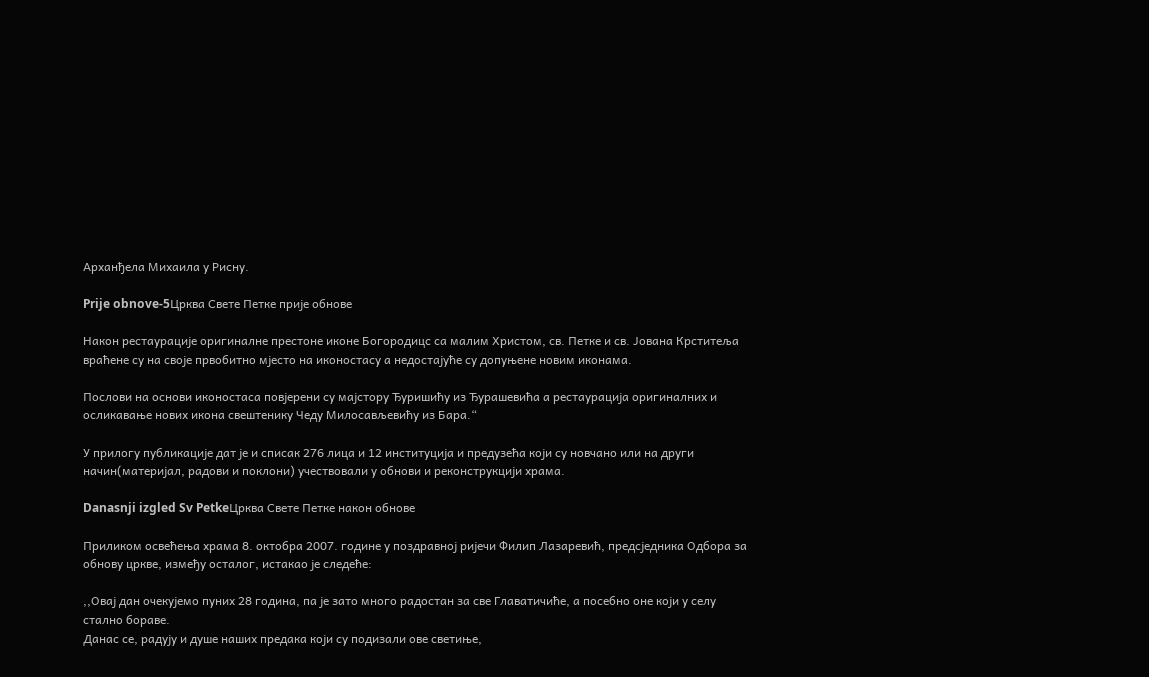Арханђела Михаила у Рисну.

Prije obnove-5Црква Свете Петке прије обнове

Након рестаурације оригиналне престоне иконе Богородицс са малим Христом, св. Петке и св. Јована Крститеља враћене су на своје првобитно мјесто на иконостасу а недостајуће су допуњене новим иконама.

Послови на основи иконостаса повјерени су мајстору Ђуришићу из Ђурашевића а рестаурација оригиналних и осликавање нових икона свештенику Чеду Милосављевићу из Бара.“

У прилогу публикације дат је и списак 276 лица и 12 институција и предузећа који су новчано или на други начин(материјал, радови и поклони) учествовали у обнови и реконструкцији храма.

Danasnji izgled Sv PetkeЦрква Свете Петке након обнове

Приликом освећења храма 8. октобра 2007. године у поздравној ријечи Филип Лазаревић, предсједника Одбора за обнову цркве, између осталог, истакао је следеће:

,,Овај дан очекујемо пуних 28 година, па је зато много радостан за све Главатичиће, а посебно оне који у селу стално бораве.
Данас се, радују и душе наших предака који су подизали ове светиње,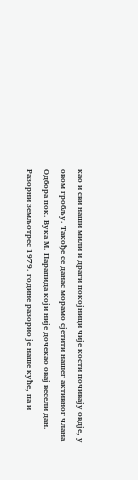као и сви наши мили и драги покојници чије кости почивају овдје, у овом гробљу. Такође се данас морамо сјетити нашег активног члана Одбора пок. Вука М. Парапида који није дочекао овај весели дан.
Разорни земљотрес 1979. године разорио је наше куће, па и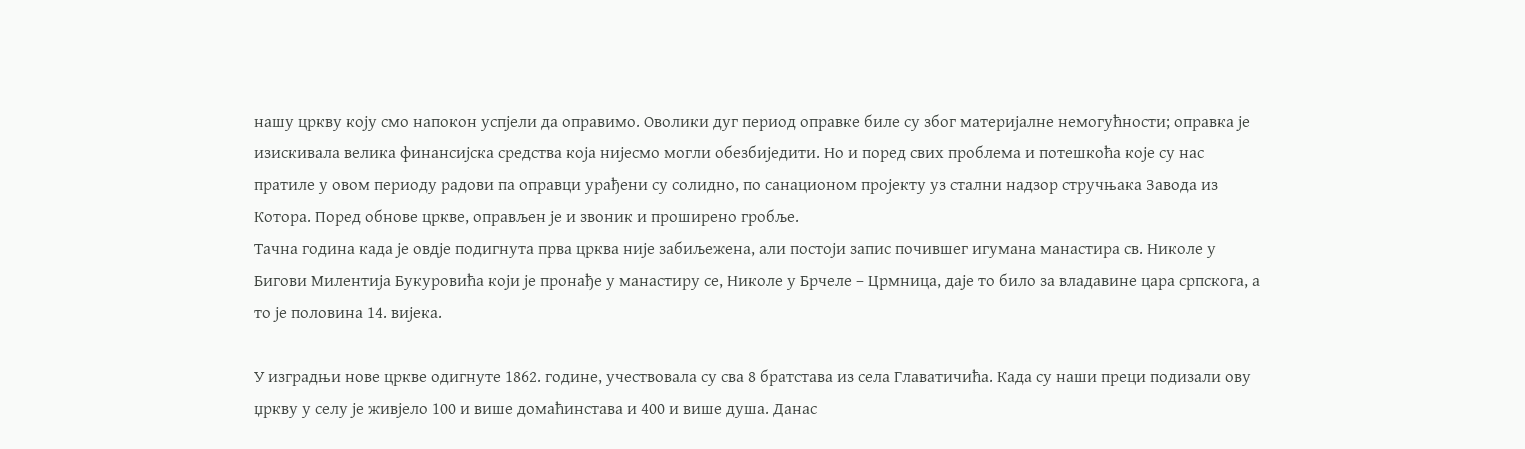нашу цркву коју смо напокон успјели да оправимо. Оволики дуг период оправке биле су због материјалне немогућности; оправка је изискивала велика финансијска средства која нијесмо могли обезбиједити. Но и поред свих проблема и потешкоћа које су нас пратиле у овом периоду радови па оправци урађени су солидно, по санационом пројекту уз стални надзор стручњака Завода из Котора. Поред обнове цркве, оправљен је и звоник и проширено гробље.
Тачна година када је овдје подигнута прва црква није забиљежена, али постоји запис почившег игумана манастира св. Николе у Бигови Милентија Букуровића који је пронађе у манастиру се, Николе у Брчеле – Црмница, даје то било за владавине цара српскога, а то је половина 14. вијека.

У изградњи нове цркве одигнуте 1862. године, учествовала су сва 8 братстава из села Главатичића. Када су наши преци подизали ову џркву у селу је живјело 100 и више домаћинстава и 400 и више душа. Данас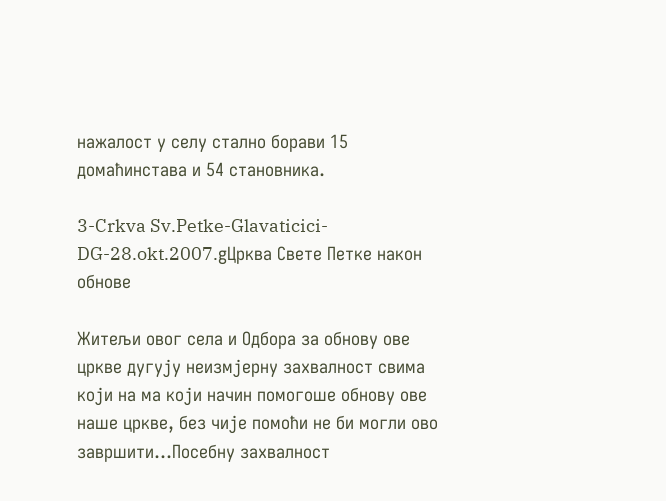нажалост у селу стално борави 15 домаћинстава и 54 становника.

3-Crkva Sv.Petke-Glavaticici-DG-28.okt.2007.gЦрква Свете Петке након обнове

Житељи овог села и Одбора за обнову ове цркве дугују неизмјерну захвалност свима који на ма који начин помогоше обнову ове наше цркве, без чије помоћи не би могли ово завршити…Посебну захвалност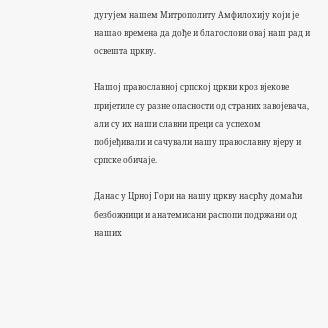дугујем нашем Митрополиту Амфилохију који је нашао времена да дође и благослови овај наш рад и освешта цркву.

Нашој православној српској цркви кроз вјекове пријетиле су разне опасности од страних завојевача, али су их наши славни преци са успехом побјеђивали и сачували нашу православну вјеру и српске обичаје.

Данас у Црној Гори на нашу цркву насрћу домаћи безбожници и анатемисани распопи подржани од наших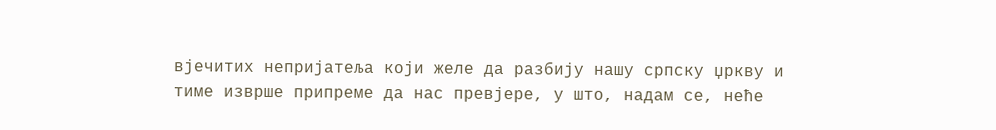вјечитих непријатеља који желе да разбију нашу српску џркву и тиме изврше припреме да нас превјере, у што, надам се, неће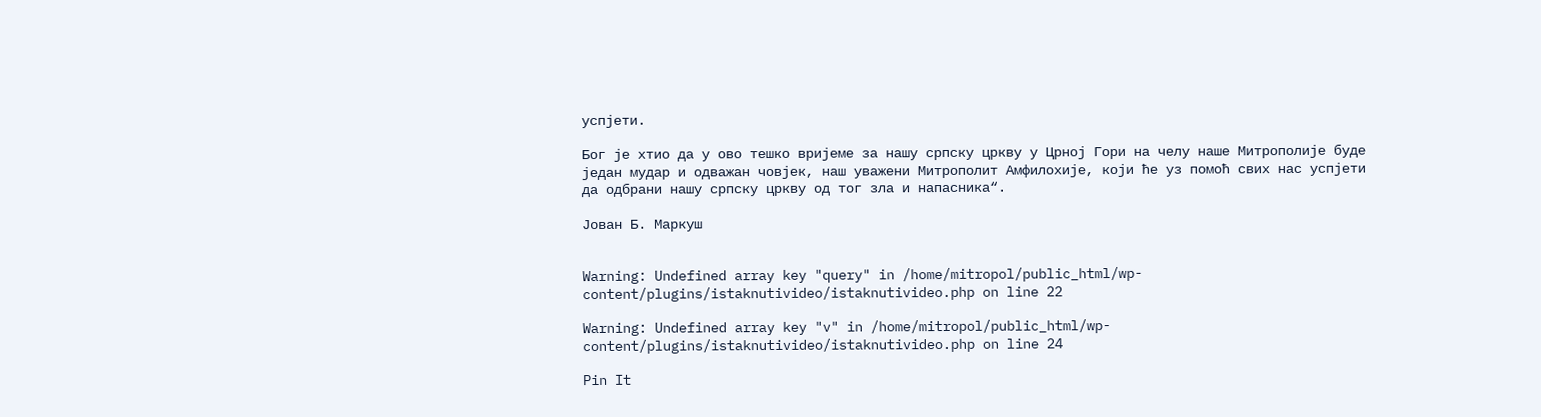успјети.

Бог је хтио да у ово тешко вријеме за нашу српску цркву у Црној Гори на челу наше Митрополије буде један мудар и одважан човјек, наш уважени Митрополит Амфилохије, који ће уз помоћ свих нас успјети да одбрани нашу српску цркву од тог зла и напасника“.

Јован Б. Маркуш


Warning: Undefined array key "query" in /home/mitropol/public_html/wp-content/plugins/istaknutivideo/istaknutivideo.php on line 22

Warning: Undefined array key "v" in /home/mitropol/public_html/wp-content/plugins/istaknutivideo/istaknutivideo.php on line 24

Pin It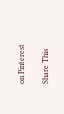on Pinterest

Share This